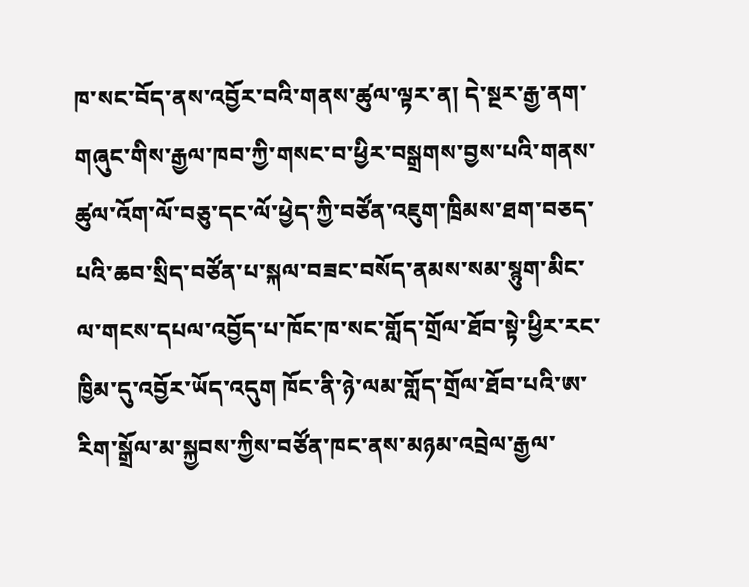ཁ་སང་བོད་ནས་འབྱོར་བའི་གནས་ཚུལ་ལྟར་ན། དེ་སྔར་རྒྱ་ནག་གཞུང་གིས་རྒྱལ་ཁབ་ཀྱི་གསང་བ་ཕྱིར་བསྒྲགས་བྱས་པའི་གནས་ཚུལ་འོག་ལོ་བཅུ་དང་ལོ་ཕྱེད་ཀྱི་བཙོན་འཇུག་ཁྲིམས་ཐག་བཅད་པའི་ཆབ་སྲིད་བཙོན་པ་སྐལ་བཟང་བསོད་ནམས་སམ་སྙུག་མིང་ལ་གངས་དཔལ་འབྱོད་པ་ཁོང་ཁ་སང་གློད་གྲོལ་ཐོབ་སྟེ་ཕྱིར་རང་ཁྱིམ་དུ་འབྱོར་ཡོད་འདུག ཁོང་ནི་ཉེ་ལམ་གློད་གྲོལ་ཐོབ་པའི་ཨ་རིག་སྒྲོལ་མ་སྐྱབས་ཀྱིས་བཙོན་ཁང་ནས་མཉམ་འབྲེལ་རྒྱལ་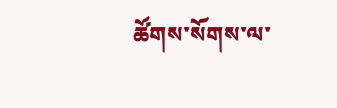ཚོགས་སོགས་ལ་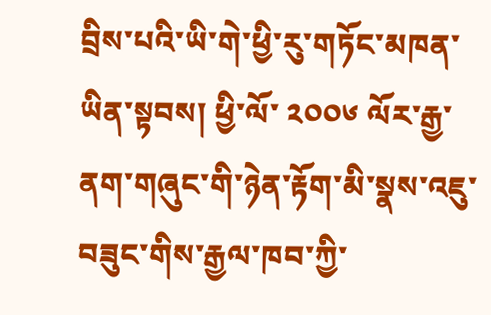བྲིས་པའི་ཡི་གེ་ཕྱི་རུ་གཏོང་མཁན་ཡིན་སྟབས། ཕྱི་ལོ་ ༢༠༠༦ ལོར་རྒྱ་ནག་གཞུང་གི་ཉེན་རྟོག་མི་སྣས་འཇུ་བཟུང་གིས་རྒྱལ་ཁབ་ཀྱི་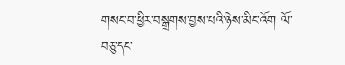གསང་བ་ཕྱིར་བསྒྲགས་བྱས་པའི་ཉེས་མིང་འོག ལོ་བཅུ་དང་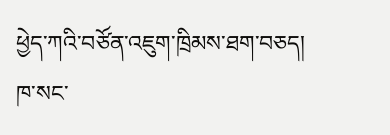ཕྱེད་ཀའི་བཙོན་འཇུག་ཁྲིམས་ཐག་བཅད།
ཁ་སང་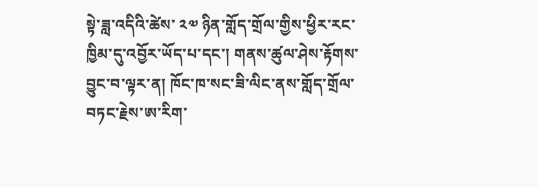སྟེ་ཟླ་འདིའི་ཚེས་ ༢༧ ཉིན་གློད་གྲོལ་གྱིས་ཕྱིར་རང་ཁྱིམ་དུ་འབྱོར་ཡོད་པ་དང་། གནས་ཚུལ་ཤེས་རྟོགས་བྱུང་བ་ལྟར་ན། ཁོང་ཁ་སང་ཟི་ལིང་ནས་གློད་གྲོལ་བཏང་རྗེས་ཨ་རིག་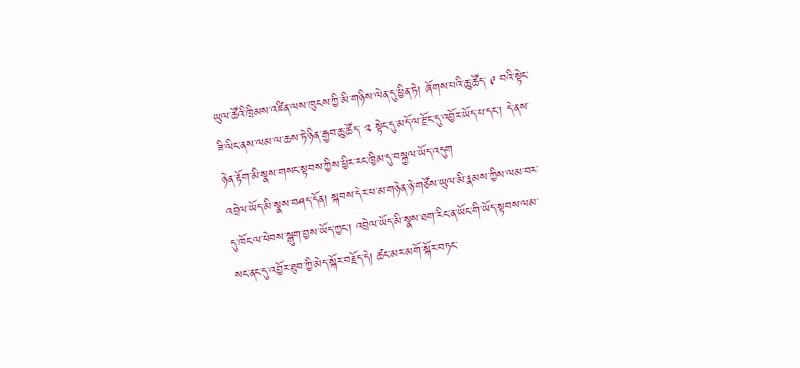ཡུལ་ཚོའི་ཁྲིམས་འཛིན་ལས་ཁུངས་ཀྱི་མི་གཉིས་ལེན་དུ་ཕྱིན་ཏེ། ཞོགས་པའི་ཆུ་ཚོད་ ༩ བའི་སྟེང་ཟི་ལིང་ནས་ལམ་ལ་ཆས་ཏེ་ཉིན་རྒྱབ་ཆུ་ཚོད་ ༢ སྟེང་དུ་མདོ་ལ་རྫོང་དུ་འབྱོར་ཡོད་པ་དང་། དེ་ནས་ཉེན་རྟོག་མི་སྣས་གསང་སྟབས་ཀྱིས་ཕྱིར་རང་ཁྱིམ་དུ་བསྐྱལ་ཡོད་འདུག
འབྲེལ་ཡོད་མི་སྣས་བཤད་དོན། སྐབས་དེར་ཕ་མ་གཉེན་ཉེ་གཙོས་ཡུལ་མི་རྣམས་ཀྱིས་ལམ་བར་དུ་ཁོང་ལ་ཕེབས་སྒུག་བྱས་ཡོད་ཀྱང་། འབྲེལ་ཡོད་མི་སྣས་ཐག་རིང་ན་ཡོང་གི་ཡོད་སྟབས་ལམ་སང་ནང་དུ་འབྱོར་ཐུབ་ཀྱི་མེད་སྐོར་བརྗོད་དེ། ཚང་མར་མགོ་སྐོར་བཏང་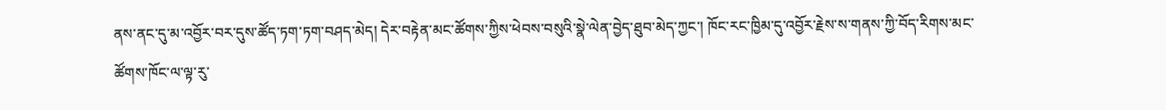ནས་ནང་དུ་མ་འབྱོར་བར་དུས་ཚོད་ཏག་ཏག་བཤད་མེད། དེར་བརྟེན་མང་ཚོགས་ཀྱིས་ཕེབས་བསུའི་སྣེ་ལེན་བྱེད་ཐུབ་མེད་ཀྱང་། ཁོང་རང་ཁྱིམ་དུ་འབྱོར་རྗེས་ས་གནས་ཀྱི་བོད་རིགས་མང་ཚོགས་ཁོང་ལ་ལྟ་རུ་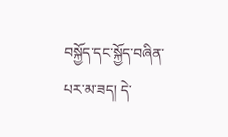བསྐྱོད་དང་སྐྱོད་བཞིན་པར་མ་ཟད། དེ་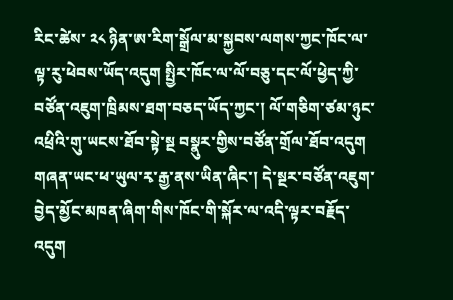རིང་ཚེས་ ༢༨ ཉིན་ཨ་རིག་སྒྲོལ་མ་སྐྱབས་ལགས་ཀྱང་ཁོང་ལ་ལྟ་རུ་ཕེབས་ཡོད་འདུག སྤྱིར་ཁོང་ལ་ལོ་བཅུ་དང་ལོ་ཕྱེད་ཀྱི་བཙོན་འཇུག་ཁྲིམས་ཐག་བཅད་ཡོད་ཀྱང་། ལོ་གཅིག་ཙམ་ཉུང་འཕྲིའི་གུ་ཡངས་ཐོབ་སྟེ་སྔ བསྣུར་གྱིས་བཙོན་གྲོལ་ཐོབ་འདུག
གཞན་ཡང་ཕ་ཡུལ་རྭ་རྒྱ་ནས་ཡིན་ཞིང་། དེ་སྔར་བཙོན་འཇུག་བྱེད་མྱོང་མཁན་ཞིག་གིས་ཁོང་གི་སྐོར་ལ་འདི་ལྟར་བརྗོད་འདུག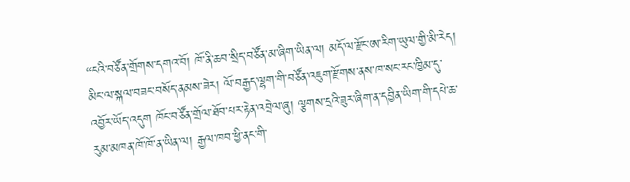“ངའི་བཙོན་གྲོགས་དགའ་བོ། ཁོ་ནི་ཆབ་སྲིད་བཙོན་མ་ཞིག་ཡིན་ལ། མདོ་ལ་རྫོང་ཨ་རིག་ཡུལ་གྱི་མི་རེད། མིང་ལ་སྐལ་བཟང་བསོད་ནམས་ཟེར། ལོ་བརྒྱད་ལྷག་གི་བཙོན་འཇུག་རྫོགས་ནས་ཁ་སང་རང་ཁྱིམ་དུ་འབྱོར་ཡོད་འདུག ཁོང་བཙོན་གྲོལ་ཐོབ་པར་རྟེན་འབྲེལ་ཞུ། ལྕགས་དྲའི་ཟུར་ཞིག་ན་དབྱིན་ཡིག་གི་དཔེ་ཆ་རུམ་མཁན་ཁོ་ཁོ་ན་ཡིན་ལ། རྒྱལ་ཁབ་ཕྱི་ནང་གི་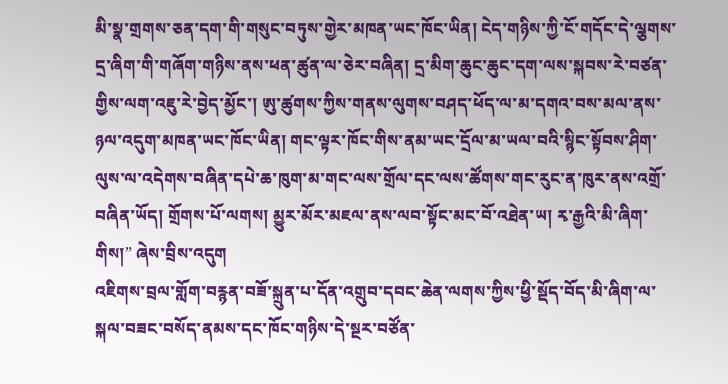མི་སྣ་གྲགས་ཅན་དག་གི་གསུང་བཏུས་གྱེར་མཁན་ཡང་ཁོང་ཡིན། ངེད་གཉིས་ཀྱི་ངོ་གདོང་དེ་ལྕགས་དྲ་ཞིག་གི་གཞོག་གཉིས་ནས་ཕན་ཚུན་ལ་ཅེར་བཞིན། དྲ་མིག་ཆུང་ཆུང་དག་ལས་སྐབས་རེ་བཙན་གྱིས་ལག་འཇུ་རེ་བྱེད་མྱོང་། ཨུ་ཚུགས་ཀྱིས་གནས་ལུགས་བཤད་ཕོད་ལ་མ་དགའ་བས་མལ་ནས་ཉལ་འདུག་མཁན་ཡང་ཁོང་ཡིན། གང་ལྟར་ཁོང་གིས་ནམ་ཡང་དྲོལ་མ་ཡལ་བའི་སྙིང་སྟོབས་ཤིག་ལུས་ལ་འདེགས་བཞིན་དཔེ་ཆ་ཁུག་མ་གང་ལས་གྲོལ་དང་ལས་ཚོགས་གང་རུང་ན་ཁུར་ནས་འགྲོ་བཞིན་ཡོད། གྲོགས་པོ་ལགས། མྱུར་མོར་མཇལ་ནས་ལབ་སྟོང་མང་བོ་འཐེན་ཡ། རྭ་རྒྱའི་མི་ཞིག་གིས།” ཞེས་བྲིས་འདུག
འཇིགས་བྲལ་གློག་བརྙན་བཟོ་སྐྲུན་པ་དོན་འགྲུབ་དབང་ཆེན་ལགས་ཀྱིས་ཕྱི་སྡོད་བོད་མི་ཞིག་ལ་སྐལ་བཟང་བསོད་ནམས་དང་ཁོང་གཉིས་དེ་སྔར་བཙོན་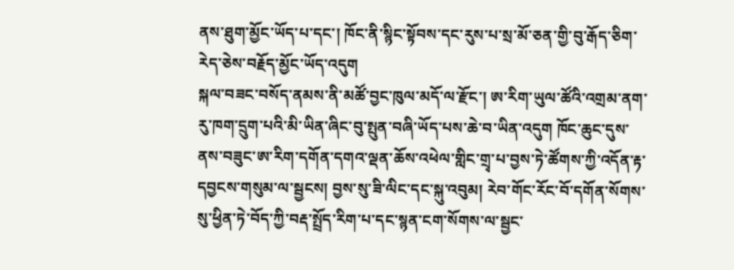ནས་ཐུག་མྱོང་ཡོད་པ་དང་། ཁོང་ནི་སྙིང་སྟོབས་དང་རུས་པ་སྲ་མོ་ཅན་གྱི་བུ་རྒོད་ཅིག་རེད་ཅེས་བརྗོད་མྱོང་ཡོད་འདུག
སྐལ་བཟང་བསོད་ནམས་ནི་མཚོ་བྱང་ཁུལ་མདོ་ལ་རྫོང་། ཨ་རིག་ཡུལ་ཚོའི་འགྲམ་ནག་རུ་ཁག་དྲུག་པའི་མི་ཡིན་ཞིང་བུ་སྤུན་བཞི་ཡོད་པས་ཆེ་བ་ཡིན་འདུག ཁོང་ཆུང་དུས་ནས་བཟུང་ཨ་རིག་དགོན་དགའ་ལྡན་ཆོས་འཕེལ་གླིང་གྲྭ་པ་བྱས་ཏེ་ཚོགས་ཀྱི་འདོན་རྟ་དབྱངས་གསུམ་ལ་སྦྱངས། བྱས་སུ་ཟི་ལིང་དང་སྐུ་འབུམ། རེབ་གོང་རོང་བོ་དགོན་སོགས་སུ་ཕྱིན་ཏེ་བོད་ཀྱི་བརྡ་སྤྲོད་རིག་པ་དང་སྙན་ངག་སོགས་ལ་སྦྱང་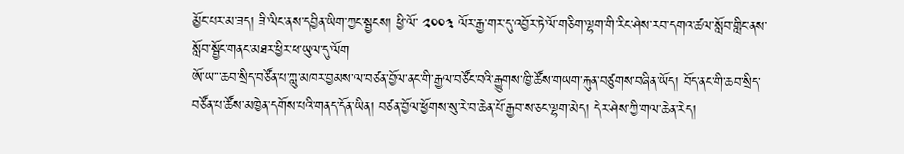མྱོང་པར་མ་ཟད། ཟི་ལིང་ནས་དབྱིན་ཡིག་ཀྱང་སྦྱངས། ཕྱི་ལོ་ ༢༠༠༣ ལོར་རྒྱ་གར་དུ་འབྱོར་ཏེ་ལོ་གཅིག་ལྷག་གི་རིང་ཤེས་རབ་དགའ་ཚལ་སློབ་གླིང་ནས་སློབ་སྦྱོང་གནང་མཐར་ཕྱིར་ཕ་ཡུལ་དུ་ལོག
ཨོ་ཡ་་་ཆབ་སྲིད་བཙོན་པ་ཀླུ་མཁར་བྱམས་ལ་བཙན་བྱོལ་ནང་གི་རྒྱལ་བཙོང་བའི་རྒྱུགས་ཁྱི་ཚོས་གཡག་རྐུན་བཙུགས་བཞིན་ཡོད། བོད་ནང་གི་ཆབ་སྲིད་བཙོན་པ་ཚོས་མཁྱེན་དགོས་པའི་གནད་དོན་ཡིན། བཙན་བྱོལ་ཕྱོགས་སུ་རེ་བ་ཆེན་པོ་རྒྱབ་ས་ཅང་ལྷག་མེད། དེར་ཤེས་ཀྱི་གལ་ཆེན་རེད།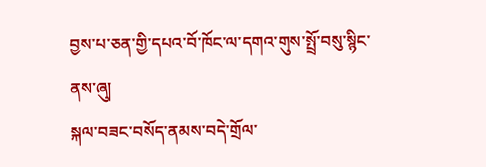བྱས་པ་ཅན་གྱི་དཔའ་བོ་ཁོང་ལ་དགའ་གུས་སྤྲོ་བསུ་སྙིང་ནས་ཞུ།
སྐལ་བཟང་བསོད་ནམས་བདེ་གྲོལ་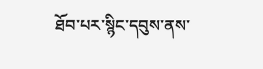ཐོབ་པར་སྙིང་དབུས་ནས་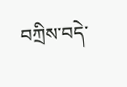བཀྲིས་བདེ་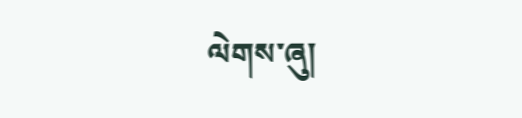ལེགས་ཞུ།